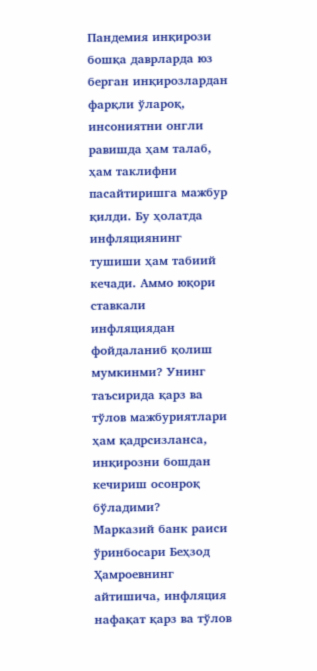Пандемия инқирози бошқа даврларда юз берган инқирозлардан фарқли ўлароқ, инсониятни онгли равишда ҳам талаб, ҳам таклифни пасайтиришга мажбур қилди. Бу ҳолатда инфляциянинг тушиши ҳам табиий кечади. Аммо юқори ставкали инфляциядан фойдаланиб қолиш мумкинми? Унинг таъсирида қарз ва тўлов мажбуриятлари ҳам қадрсизланса, инқирозни бошдан кечириш осонроқ бўладими?
Марказий банк раиси ўринбосари Беҳзод Ҳамроевнинг айтишича, инфляция нафақат қарз ва тўлов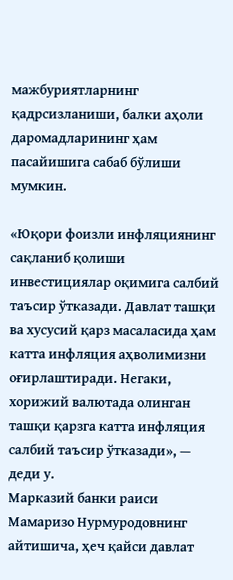мажбуриятларнинг қадрсизланиши, балки аҳоли даромадларининг ҳам пасайишига сабаб бўлиши мумкин.

«Юқори фоизли инфляциянинг сақланиб қолиши инвестициялар оқимига салбий таъсир ўтказади. Давлат ташқи ва хусусий қарз масаласида ҳам катта инфляция аҳволимизни оғирлаштиради. Негаки, хорижий валютада олинган ташқи қарзга катта инфляция салбий таъсир ўтказади», — деди у.
Марказий банки раиси Мамаризо Нурмуродовнинг айтишича, ҳеч қайси давлат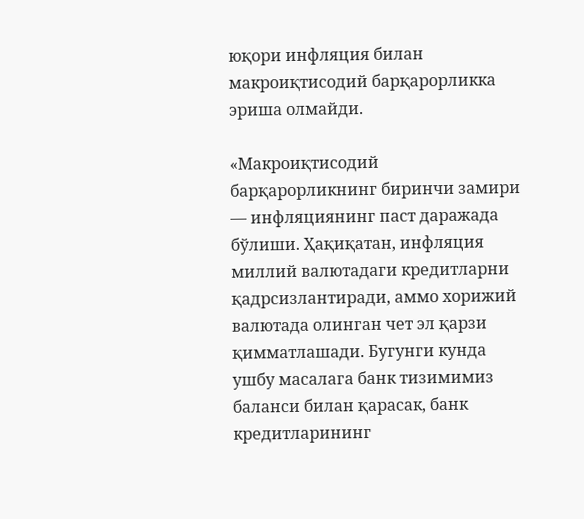юқори инфляция билан макроиқтисодий барқарорликка эриша олмайди.

«Макроиқтисодий барқарорликнинг биринчи замири — инфляциянинг паст даражада бўлиши. Ҳақиқатан, инфляция миллий валютадаги кредитларни қадрсизлантиради, аммо хорижий валютада олинган чет эл қарзи қимматлашади. Бугунги кунда ушбу масалага банк тизимимиз баланси билан қарасак, банк кредитларининг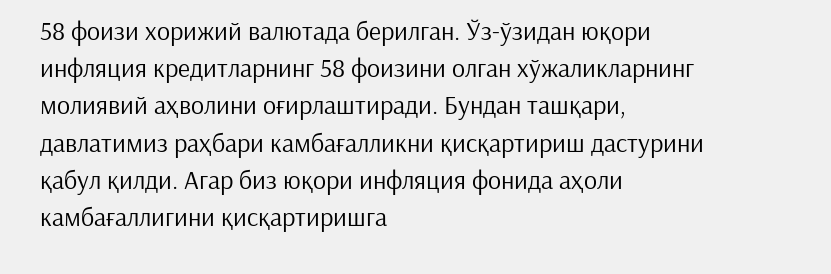58 фоизи хорижий валютада берилган. Ўз-ўзидан юқори инфляция кредитларнинг 58 фоизини олган хўжаликларнинг молиявий аҳволини оғирлаштиради. Бундан ташқари, давлатимиз раҳбари камбағалликни қисқартириш дастурини қабул қилди. Агар биз юқори инфляция фонида аҳоли камбағаллигини қисқартиришга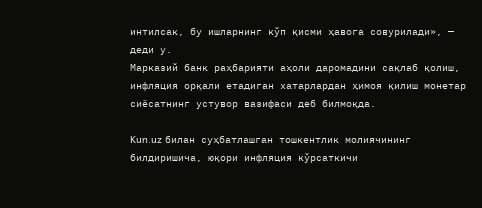интилсак, бу ишларнинг кўп қисми ҳавога совурилади», — деди у.
Марказий банк раҳбарияти аҳоли даромадини сақлаб қолиш, инфляция орқали етадиган хатарлардан ҳимоя қилиш монетар сиёсатнинг устувор вазифаси деб билмоқда.

Kun.uz билан суҳбатлашган тошкентлик молиячининг билдиришича, юқори инфляция кўрсаткичи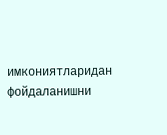имкониятларидан фойдаланишни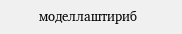моделлаштириб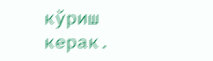кўриш керак.